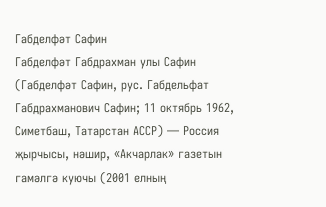Габделфәт Сафин
Габделфәт Габдрахман улы Сафин (Габделфәт Сафин, рус. Габдельфат Габдрахманович Сафин; 11 октябрь 1962, Симетбаш, Татарстан АССР) ― Россия җырчысы, нәшир, «Акчарлак» газетын гамәлгә куючы (2001 елның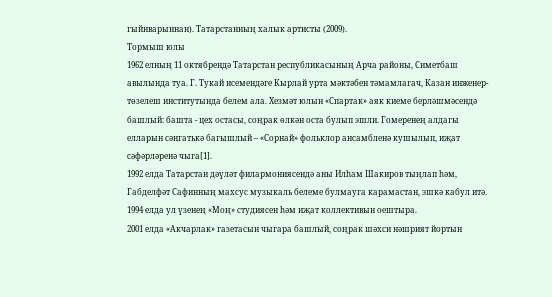гыйнварыннан). Татарстанның халык артисты (2009).
Тормыш юлы
1962 елның 11 октябрендә Татарстан республикасының Арча районы, Симетбаш авылында туа. Г. Тукай исемендәге Кырлай урта мәктәбен тәмамлагач, Казан инженер-төзелеш институтында белем ала. Хезмәт юлын «Спартак» аяк киеме берләшмәсендә башлый: башта - цех остасы, соңрак өлкән оста булып эшли. Гомеренең алдагы елларын сәнгатькә багышлый – «Сорнай» фольклор ансамбленә кушылып, иҗат сәфәрләренә чыга[1].
1992 елда Татарстан дәүләт филармониясендә аны Илһам Шакиров тыңлап һәм, Габделфәт Сафинның махсус музыкаль белеме булмауга карамастан, эшкә кабул итә.
1994 елда ул үзенең «Моң» студиясен һәм иҗат коллективын оештыра.
2001 елда «Акчарлак» газетасын чыгара башлый, соңрак шәхси нәшрият йортын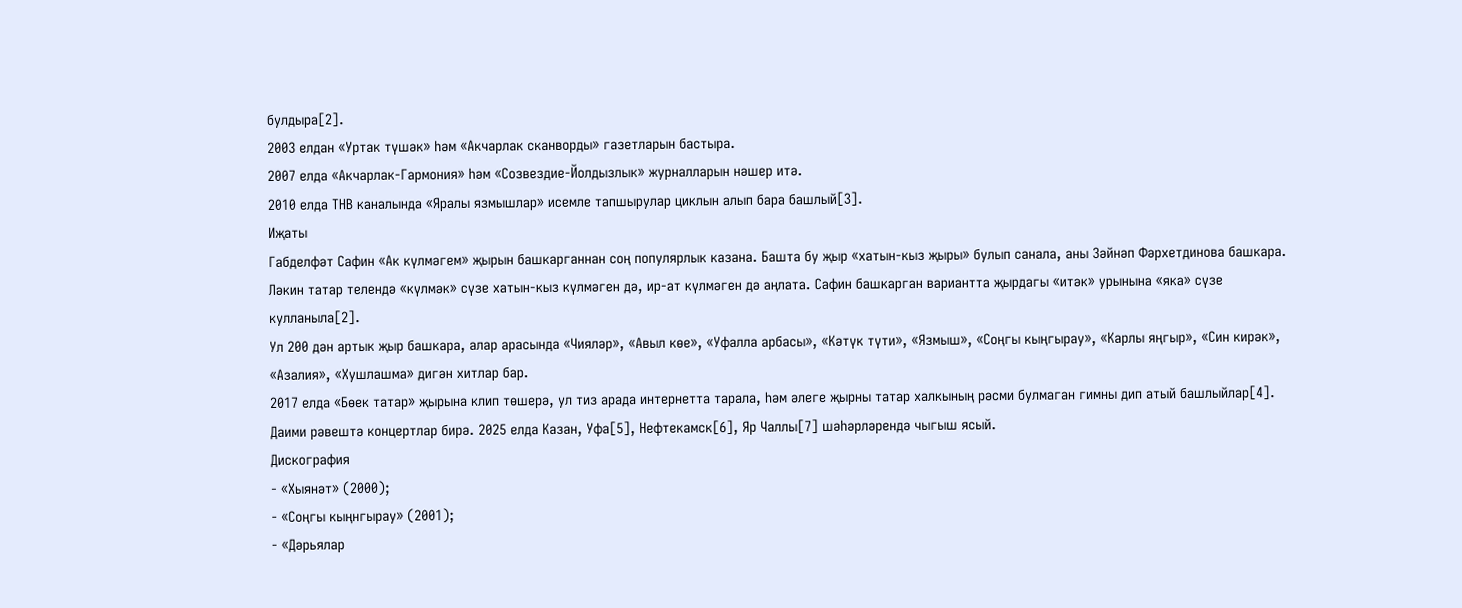булдыра[2].
2003 елдан «Уртак түшәк» һәм «Акчарлак сканворды» газетларын бастыра.
2007 елда «Акчарлак-Гармония» һәм «Созвездие-Йолдызлык» журналларын нәшер итә.
2010 елда ТНВ каналында «Яралы язмышлар» исемле тапшырулар циклын алып бара башлый[3].
Иҗаты
Габделфәт Сафин «Ак күлмәгем» җырын башкарганнан соң популярлык казана. Башта бу җыр «хатын-кыз җыры» булып санала, аны Зәйнәп Фәрхетдинова башкара. Ләкин татар телендә «күлмәк» сүзе хатын-кыз күлмәген дә, ир-ат күлмәген дә аңлата. Сафин башкарган вариантта җырдагы «итәк» урынына «яка» сүзе кулланыла[2].
Ул 200 дән артык җыр башкара, алар арасында «Чияләр», «Авыл көе», «Уфалла арбасы», «Кәтүк түти», «Язмыш», «Соңгы кыңгырау», «Карлы яңгыр», «Син кирәк», «Азалия», «Хушлашма» дигән хитлар бар.
2017 елда «Бөек татар» җырына клип төшерә, ул тиз арада интернетта тарала, һәм әлеге җырны татар халкының рәсми булмаган гимны дип атый башлыйлар[4].
Даими рәвештә концертлар бирә. 2025 елда Казан, Уфа[5], Нефтекамск[6], Яр Чаллы[7] шәһәрләрендә чыгыш ясый.
Дискография
- «Хыянәт» (2000);
- «Соңгы кыңнгырау» (2001);
- «Дәрьялар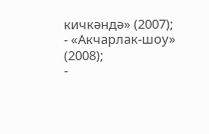кичкәндә» (2007);
- «Акчарлак-шоу» (2008);
-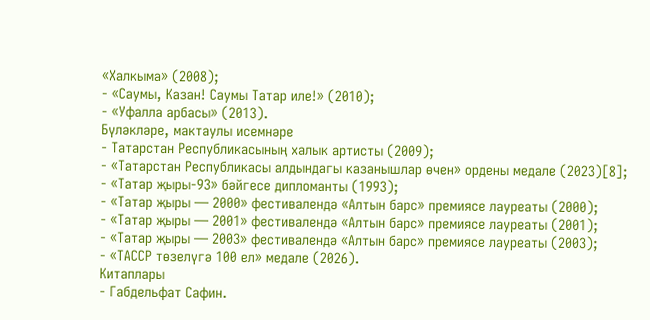«Халкыма» (2008);
- «Саумы, Казан! Саумы Татар иле!» (2010);
- «Уфалла арбасы» (2013).
Бүләкләре, мактаулы исемнәре
- Татарстан Республикасының халык артисты (2009);
- «Татарстан Республикасы алдындагы казанышлар өчен» ордены медале (2023)[8];
- «Татар җыры-93» бәйгесе дипломанты (1993);
- «Татар җыры — 2000» фестивалендә «Алтын барс» премиясе лауреаты (2000);
- «Татар җыры — 2001» фестивалендә «Алтын барс» премиясе лауреаты (2001);
- «Татар җыры — 2003» фестивалендә «Алтын барс» премиясе лауреаты (2003);
- «ТАССР төзелүгә 100 ел» медале (2026).
Китаплары
- Габдельфат Сафин.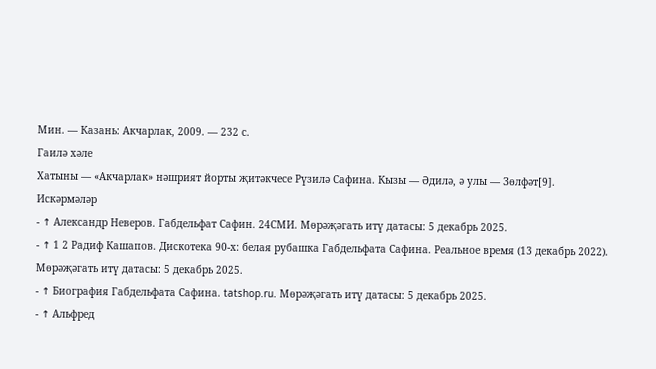Мин. — Казань: Акчарлак, 2009. — 232 с.
Гаилә хәле
Хатыны — «Акчарлак» нәшрият йорты җитәкчесе Рүзилә Сафина. Кызы — Әдилә, ә улы — Зөлфәт[9].
Искәрмәләр
- ↑ Александр Неверов. Габдельфат Сафин. 24СМИ. Мөрәҗәгать итү датасы: 5 декабрь 2025.
- ↑ 1 2 Радиф Кашапов. Дискотека 90-х: белая рубашка Габдельфата Сафина. Реальное время (13 декабрь 2022). Мөрәҗәгать итү датасы: 5 декабрь 2025.
- ↑ Биография Габдельфата Сафина. tatshop.ru. Мөрәҗәгать итү датасы: 5 декабрь 2025.
- ↑ Альфред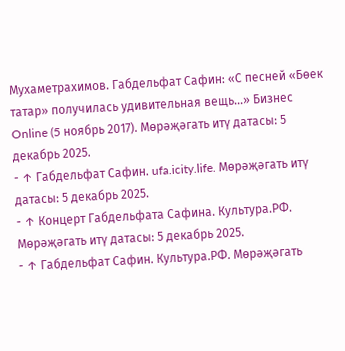Мухаметрахимов. Габдельфат Сафин: «С песней «Бөек татар» получилась удивительная вещь...» Бизнес Online (5 ноябрь 2017). Мөрәҗәгать итү датасы: 5 декабрь 2025.
- ↑ Габдельфат Сафин. ufa.icity.life. Мөрәҗәгать итү датасы: 5 декабрь 2025.
- ↑ Концерт Габдельфата Сафина. Культура.РФ. Мөрәҗәгать итү датасы: 5 декабрь 2025.
- ↑ Габдельфат Сафин. Культура.РФ. Мөрәҗәгать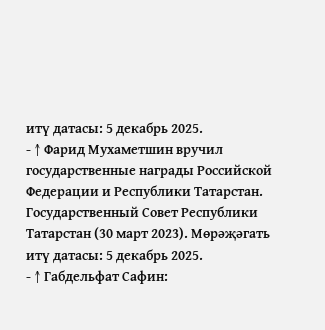итү датасы: 5 декабрь 2025.
- ↑ Фарид Мухаметшин вручил государственные награды Российской Федерации и Республики Татарстан. Государственный Совет Республики Татарстан (30 март 2023). Мөрәҗәгать итү датасы: 5 декабрь 2025.
- ↑ Габдельфат Сафин: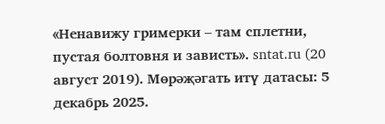«Ненавижу гримерки – там сплетни, пустая болтовня и зависть». sntat.ru (20 август 2019). Мөрәҗәгать итү датасы: 5 декабрь 2025.